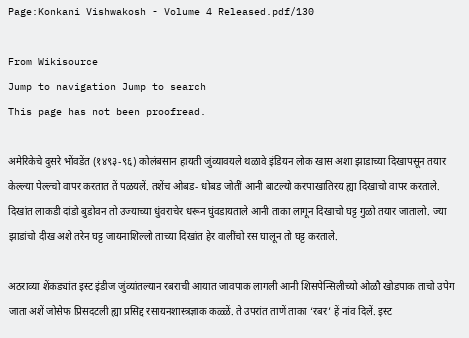Page:Konkani Vishwakosh - Volume 4 Released.pdf/130

From Wikisource
Jump to navigation Jump to search
This page has not been proofread.

अमेरिकेचे दुसरे भोंवडेंत (१४९३-९६) कोलंबसान हायती जुंव्यावयले थळावे इंडियन लोक खास अशा झाडाच्या दिखापसून तयार केल्ल्या पेल्ल्चो वापर करतात तें पळयलें. तशेंच ओबड- धोबड जोतीं आनी बाटल्यो करपाखातिरय ह्या दिखाचो वापर करताले. दिखांत लाकडी दांडो बुडोवन तो उज्याच्या धुंवराचेर धरून घुंवडायताले आनी ताका लागून दिखाचो घट्ट गुळो तयार जातालो. ज्या झाडांचो दीख अशे तरेन घट्ट जायनाशिल्लो ताच्या दिखांत हेर वालींचो रस घालून तो घट्ट करताले.

अठराव्या शेंकड्यांत इस्ट इंडीज जुंव्यांतल्यान रबराची आयात जावपाक लागली आनी शिसपेन्सिलीच्यो ओळौ खोडपाक ताचो उपेग जाता अशें जोसेफ प्रिसदटली ह्या प्रसिद्द रसायनशास्त्रज्ञाक कळ्ळें. ते उपरांत ताणें ताका ‘रबर’ हें नांव दिलें. इस्ट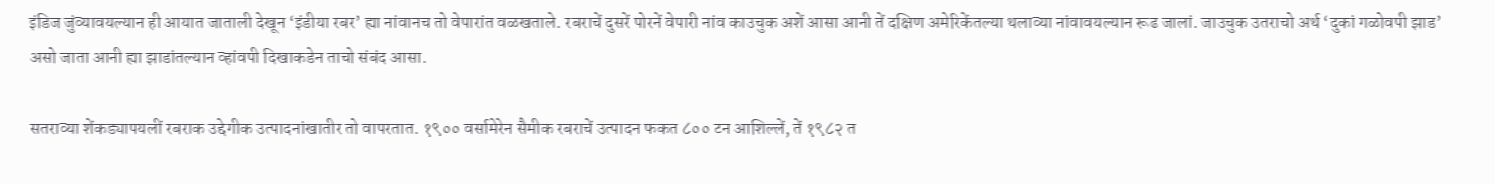इंडिज जुंव्यावयल्यान ही आयात जाताली देखून ‘इंडीया रबर’ ह्या नांवानच तो वेपारांत वळखताले. रबराचें दुसरें पोरनें वेपारी नांव काउचुक अशें आसा आनी तें दक्षिण अमेरिकेंतल्या थलाव्या नांवावयल्यान रूढ जालां. जाउचुक उतराचो अर्थ ‘दुकां गळोवपी झाड’ असो जाता आनी ह्या झाडांतल्यान व्हांवपी दिखाकडेन ताचो संबंद आसा.

सतराव्या शेंकड्यापयलीं रबराक उद्देगीक उत्पादनांखातीर तो वापरतात. १९०० वर्सामेरेन सैमीक रबराचें उत्पादन फकत ८०० टन आशिल्लें, तें १९८२ त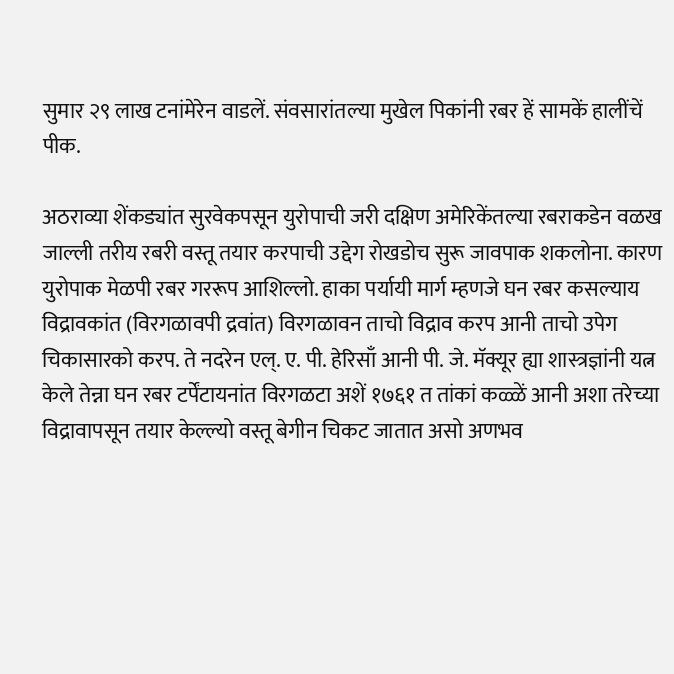सुमार २९ लाख टनांमेरेन वाडलें. संवसारांतल्या मुखेल पिकांनी रबर हें सामकें हालींचें पीक.

अठराव्या शेंकड्यांत सुरवेकपसून युरोपाची जरी दक्षिण अमेरिकेंतल्या रबराकडेन वळख जाल्ली तरीय रबरी वस्तू तयार करपाची उद्देग रोखडोच सुरू जावपाक शकलोना. कारण युरोपाक मेळपी रबर गररूप आशिल्लो. हाका पर्यायी मार्ग म्हणजे घन रबर कसल्याय विद्रावकांत (विरगळावपी द्रवांत) विरगळावन ताचो विद्राव करप आनी ताचो उपेग चिकासारको करप. ते नदरेन एल्. ए. पी. हेरिसाँ आनी पी. जे. मॅक्यूर ह्या शास्त्रज्ञांनी यत्न केले तेन्ना घन रबर टर्पेंटायनांत विरगळटा अशें १७६१ त तांकां कळ्ळें आनी अशा तरेच्या विद्रावापसून तयार केल्ल्यो वस्तू बेगीन चिकट जातात असो अणभव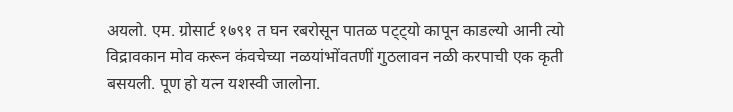अयलो. एम. ग्रोसार्ट १७९१ त घन रबरोसून पातळ पट्ट्यो कापून काडल्यो आनी त्यो विद्रावकान मोव करून कंवचेच्या नळयांभोंवतणीं गुठलावन नळी करपाची एक कृती बसयली. पूण हो यत्न यशस्वी जालोना.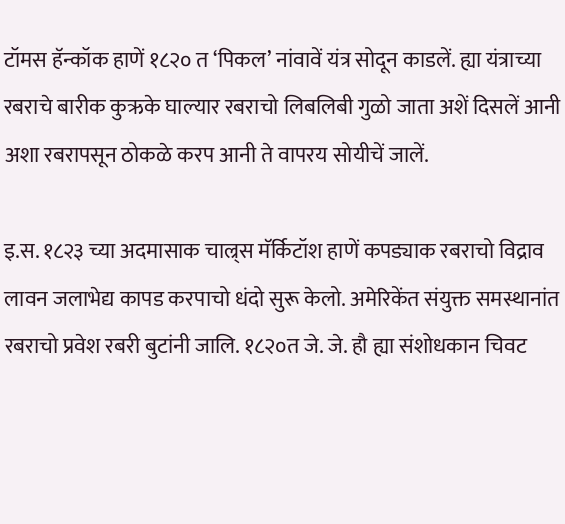टॉमस हॅन्कॉक हाणें १८२० त ‘पिकल’ नांवावें यंत्र सोदून काडलें. ह्या यंत्राच्या रबराचे बारीक कुऋके घाल्यार रबराचो लिबलिबी गुळो जाता अशें दिसलें आनी अशा रबरापसून ठोकळे करप आनी ते वापरय सोयीचें जालें.

इ.स. १८२३ च्या अदमासाक चाल्र्स मॅर्किटॉश हाणें कपड्याक रबराचो विद्राव लावन जलाभेद्य कापड करपाचो धंदो सुरू केलो. अमेरिकेंत संयुक्त समस्थानांत रबराचो प्रवेश रबरी बुटांनी जालि. १८२०त जे. जे. हौ ह्या संशोधकान चिवट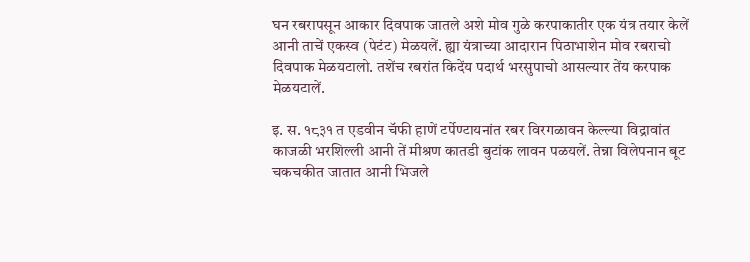घन रबरापसून आकार दिवपाक जातले अशे मोव गुळे करपाकातीर एक यंत्र तयार केलें आनी ताचें एकस्व (पेटंट) मेळयलें. ह्या यंत्राच्या आदारान पिठाभाशेन मोव रबराचो दिवपाक मेळयटालो. तशेंच रबरांत किदेंय पदार्थ भरसुपाचो आसल्यार तेंय करपाक मेळयटालें.

इ. स. १८३१ त एडवीन चॅफी हाणें टर्पेण्टायनांत रबर विरगळावन केल्ल्या विद्रावांत काजळी भरशिल्ली आनी तें मीश्रण कातडी बुटांक लावन पळयलें. तेन्ना विलेपनान बूट चकचकीत जातात आनी भिजले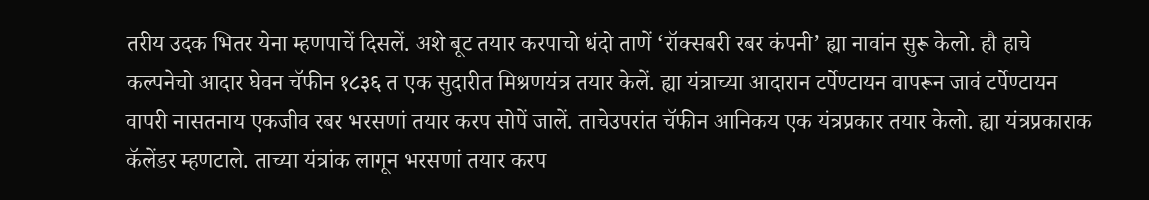तरीय उदक भितर येना म्हणपाचें दिसलें. अशे बूट तयार करपाचो धंदो ताणें ‘रॉक्सबरी रबर कंपनी’ ह्या नावांन सुरू केलो. हौ हाचे कल्पनेचो आदार घेवन चॅफीन १८३६ त एक सुदारीत मिश्रणयंत्र तयार केलें. ह्या यंत्राच्या आदारान टर्पेण्टायन वापरून जावं टर्पेण्टायन वापरी नासतनाय एकजीव रबर भरसणां तयार करप सोपें जालें. ताचेउपरांत चॅफीन आनिकय एक यंत्रप्रकार तयार केलो. ह्या यंत्रप्रकाराक कॅलेंडर म्हणटाले. ताच्या यंत्रांक लागून भरसणां तयार करप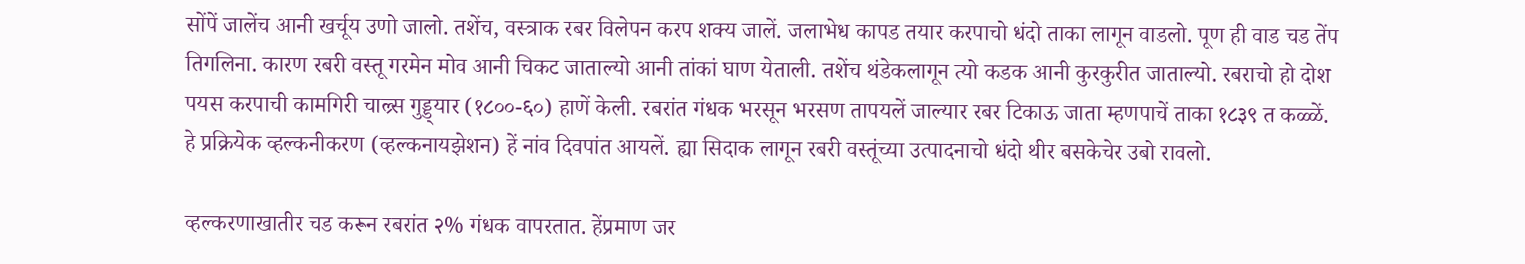सोंपें जालेंच आनी खर्चूय उणो जालो. तशेंच, वस्त्राक रबर विलेपन करप शक्य जालें. जलाभेध कापड तयार करपाचो धंदो ताका लागून वाडलो. पूण ही वाड चड तेंप तिगलिना. कारण रबरी वस्तू गरमेन मोव आनी चिकट जाताल्यो आनी तांकां घाण येताली. तशेंच थंडेकलागून त्यो कडक आनी कुरकुरीत जाताल्यो. रबराचो हो दोश पयस करपाची कामगिरी चाल्र्स गुड्ड्यार (१८००-६०) हाणें केली. रबरांत गंधक भरसून भरसण तापयलें जाल्यार रबर टिकाऊ जाता म्हणपाचें ताका १८३९ त कळ्ळें. हे प्रक्रियेक व्हल्कनीकरण (व्हल्कनायझेशन) हें नांव दिवपांत आयलें. ह्या सिदाक लागून रबरी वस्तूंच्या उत्पादनाचो धंदो थीर बसकेचेर उबो रावलो.

व्हल्करणाखातीर चड करून रबरांत २% गंधक वापरतात. हेंप्रमाण जर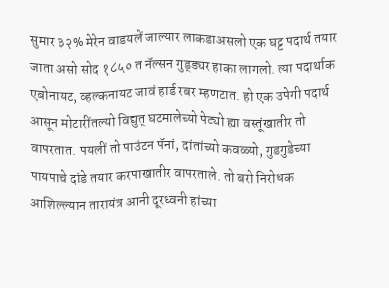सुमार ३२% मेरेन वाडयलें जाल्यार लाकडाअसलो एक घट्ट पदार्थ तयार जाता असो सोद १८५० त नॅल्सन गुड्ड्यर हाका लागलो. त्या पदार्थाक एबोनायट, व्हल्कनायट जावं हार्ड रबर म्हणटात. हो एक उपेगी पदार्थ आसून मोटारींतल्यो विद्युत् घटमालेच्यो पेट्यो ह्या वस्तूंखातीर तो वापरतात. पयलीं तो पाउंटन पॅनां, दांतांच्यो कवळ्यो, गुडगुडेच्या पायपाचे दांडे तयार करपाखातीर वापरताले. तो बरो निरोधक आशिल्ल्यान तारायंत्र आनी दूरध्वनी हांच्या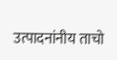उत्पादनांनीय ताचो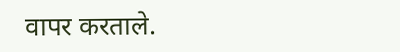वापर करताले.